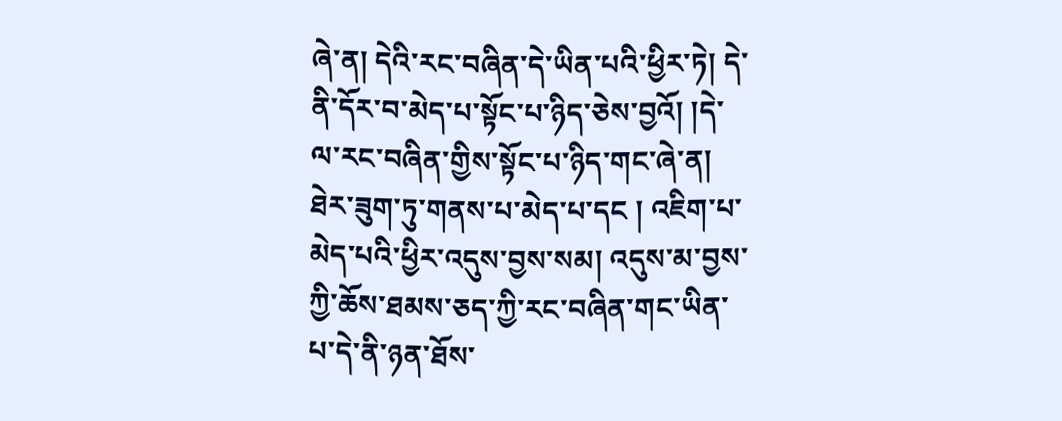ཞེ་ན། དེའི་རང་བཞིན་དེ་ཡིན་པའི་ཕྱིར་ཏེ། དེ་ནི་དོར་བ་མེད་པ་སྟོང་པ་ཉིད་ཅེས་བྱའོ། །དེ་ལ་རང་བཞིན་གྱིས་སྟོང་པ་ཉིད་གང་ཞེ་ན། ཐེར་ཟུག་ཏུ་གནས་པ་མེད་པ་དང ། འཇིག་པ་མེད་པའི་ཕྱིར་འདུས་བྱས་སམ། འདུས་མ་བྱས་ཀྱི་ཆོས་ཐམས་ཅད་ཀྱི་རང་བཞིན་གང་ཡིན་པ་དེ་ནི་ཉན་ཐོས་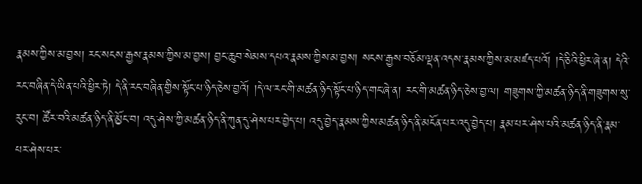རྣམས་ཀྱིས་མ་བྱས། རང་སངས་རྒྱས་རྣམས་ཀྱིས་མ་བྱས། བྱང་ཆུབ་སེམས་དཔའ་རྣམས་ཀྱིས་མ་བྱས། སངས་རྒྱས་བཅོམ་ལྡན་འདས་རྣམས་ཀྱིས་མ་མཛད་པའོ། །དེ་ཅིའི་ཕྱིར་ཞེ་ན། དེའི་རང་བཞིན་དེ་ཡིན་པའི་ཕྱིར་ཏེ། དེ་ནི་རང་བཞིན་གྱིས་སྟོང་པ་ཉིད་ཅེས་བྱའོ། །དེ་ལ་རང་གི་མཚན་ཉིད་སྟོང་པ་ཉིད་གང་ཞེ་ན། རང་གི་མཚན་ཉིད་ཅེས་བྱ་ལ། གཟུགས་ཀྱི་མཚན་ཉིད་ནི་གཟུགས་སུ་རུང་བ། ཚོར་བའི་མཚན་ཉིད་ནི་མྱོང་བ། འདུ་ཤེས་ཀྱི་མཚན་ཉིད་ནི་ཀུན་དུ་ཤེས་པར་བྱེད་པ། འདུ་བྱེད་རྣམས་ཀྱིས་མཚན་ཉིད་ནི་མངོན་པར་འདུ་བྱེད་པ། རྣམ་པར་ཤེས་པའི་མཚན་ཉིད་ནི་རྣམ་པར་ཤེས་པར་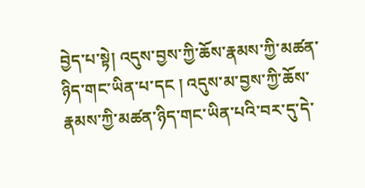བྱེད་པ་སྟེ། འདུས་བྱས་ཀྱི་ཆོས་རྣམས་ཀྱི་མཚན་ཉིད་གང་ཡིན་པ་དང ། འདུས་མ་བྱས་ཀྱི་ཆོས་རྣམས་ཀྱི་མཚན་ཉིད་གང་ཡིན་པའི་བར་དུ་དེ་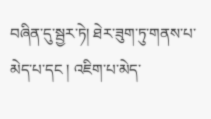བཞིན་དུ་སྦྱར་ཏེ། ཐེར་ཟུག་ཏུ་གནས་པ་མེད་པ་དང ། འཇིག་པ་མེད་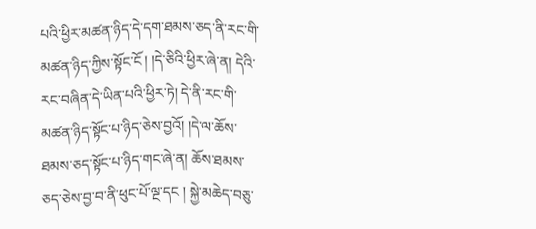པའི་ཕྱིར་མཚན་ཉིད་དེ་དག་ཐམས་ཅད་ནི་རང་གི་མཚན་ཉིད་ཀྱིས་སྟོང་ངོ ། །དེ་ཅིའི་ཕྱིར་ཞེ་ན། དེའི་རང་བཞིན་དེ་ཡིན་པའི་ཕྱིར་ཏེ། དེ་ནི་རང་གི་མཚན་ཉིད་སྟོང་པ་ཉིད་ཅེས་བྱའོ། །དེ་ལ་ཆོས་ཐམས་ཅད་སྟོང་པ་ཉིད་གང་ཞེ་ན། ཆོས་ཐམས་ཅད་ཅེས་བྱ་བ་ནི་ཕུང་པོ་ལྔ་དང ། སྐྱེ་མཆེད་བཅུ་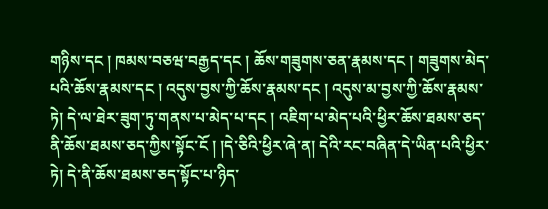གཉིས་དང ། ཁམས་བཅཝ་བརྒྱད་དང ། ཆོས་གཟུགས་ཅན་རྣམས་དང ། གཟུགས་མེད་པའི་ཆོས་རྣམས་དང ། འདུས་བྱས་ཀྱི་ཆོས་རྣམས་དང ། འདུས་མ་བྱས་ཀྱི་ཆོས་རྣམས་ཏེ། དེ་ལ་ཐེར་ཟུག་ཏུ་གནས་པ་མེད་པ་དང ། འཇིག་པ་མེད་པའི་ཕྱིར་ཆོས་ཐམས་ཅད་ནི་ཆོས་ཐམས་ཅད་ཀྱིས་སྟོང་ངོ ། །དེ་ཅིའི་ཕྱིར་ཞེ་ན། དེའི་རང་བཞིན་དེ་ཡིན་པའི་ཕྱིར་ཏེ། དེ་ནི་ཆོས་ཐམས་ཅད་སྟོང་པ་ཉིད་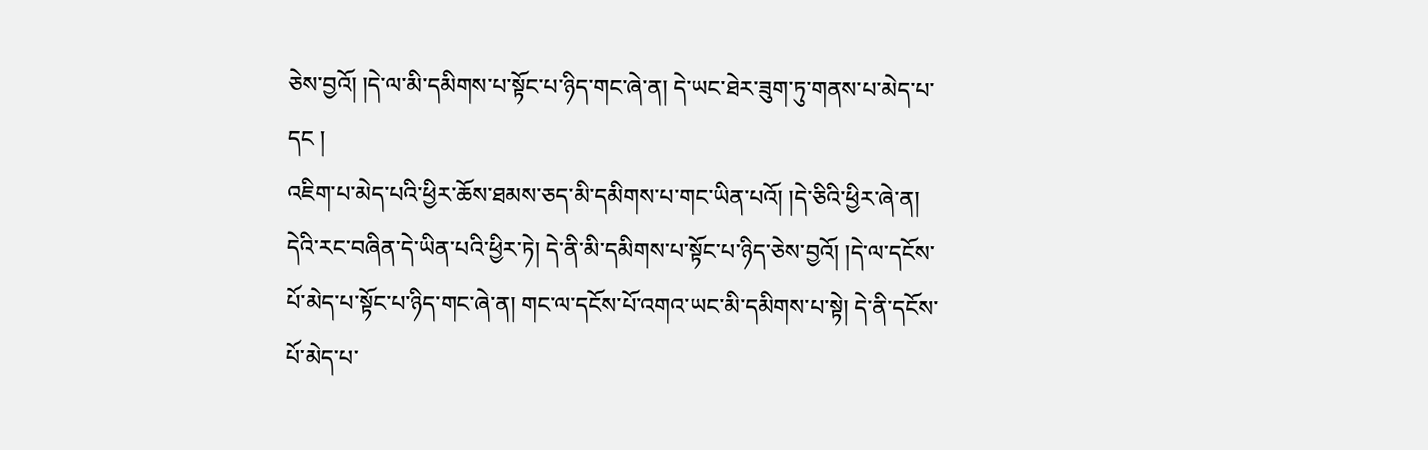ཅེས་བྱའོ། །དེ་ལ་མི་དམིགས་པ་སྟོང་པ་ཉིད་གང་ཞེ་ན། དེ་ཡང་ཐེར་ཟུག་ཏུ་གནས་པ་མེད་པ་དང །
འཇིག་པ་མེད་པའི་ཕྱིར་ཆོས་ཐམས་ཅད་མི་དམིགས་པ་གང་ཡིན་པའོ། །དེ་ཅིའི་ཕྱིར་ཞེ་ན། དེའི་རང་བཞིན་དེ་ཡིན་པའི་ཕྱིར་ཏེ། དེ་ནི་མི་དམིགས་པ་སྟོང་པ་ཉིད་ཅེས་བྱའོ། །དེ་ལ་དངོས་པོ་མེད་པ་སྟོང་པ་ཉིད་གང་ཞེ་ན། གང་ལ་དངོས་པོ་འགའ་ཡང་མི་དམིགས་པ་སྟེ། དེ་ནི་དངོས་པོ་མེད་པ་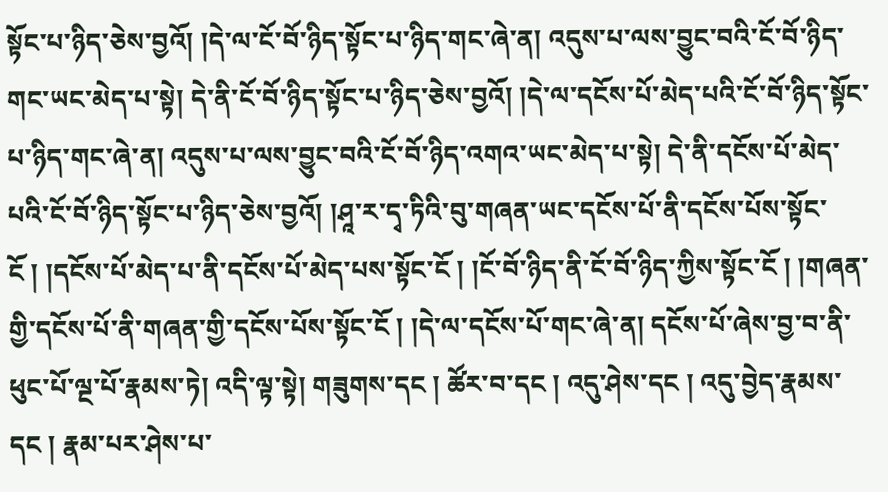སྟོང་པ་ཉིད་ཅེས་བྱའོ། །དེ་ལ་ངོ་བོ་ཉིད་སྟོང་པ་ཉིད་གང་ཞེ་ན། འདུས་པ་ལས་བྱུང་བའི་ངོ་བོ་ཉིད་གང་ཡང་མེད་པ་སྟེ། དེ་ནི་ངོ་བོ་ཉིད་སྟོང་པ་ཉིད་ཅེས་བྱའོ། །དེ་ལ་དངོས་པོ་མེད་པའི་ངོ་བོ་ཉིད་སྟོང་པ་ཉིད་གང་ཞེ་ན། འདུས་པ་ལས་བྱུང་བའི་ངོ་བོ་ཉིད་འགའ་ཡང་མེད་པ་སྟེ། དེ་ནི་དངོས་པོ་མེད་པའི་ངོ་བོ་ཉིད་སྟོང་པ་ཉིད་ཅེས་བྱའོ། །ཤཱ་ར་དྭ་ཏིའི་བུ་གཞན་ཡང་དངོས་པོ་ནི་དངོས་པོས་སྟོང་ངོ ། །དངོས་པོ་མེད་པ་ནི་དངོས་པོ་མེད་པས་སྟོང་ངོ ། །ངོ་བོ་ཉིད་ནི་ངོ་བོ་ཉིད་ཀྱིས་སྟོང་ངོ ། །གཞན་གྱི་དངོས་པོ་ནི་གཞན་གྱི་དངོས་པོས་སྟོང་ངོ ། །དེ་ལ་དངོས་པོ་གང་ཞེ་ན། དངོས་པོ་ཞེས་བྱ་བ་ནི་ཕུང་པོ་ལྔ་པོ་རྣམས་ཏེ། འདི་ལྟ་སྟེ། གཟུགས་དང ། ཚོར་བ་དང ། འདུ་ཤེས་དང ། འདུ་བྱེད་རྣམས་དང ། རྣམ་པར་ཤེས་པ་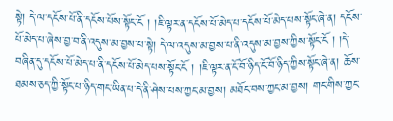སྟེ། དེ་ལ་དངོས་པོ་ནི་དངོས་པོས་སྟོང་ངོ ། །ཇི་ལྟར་ན་དངོས་པོ་མེད་པ་དངོས་པོ་མེད་པས་སྟོང་ཞེ་ན། དངོས་པོ་མེད་པ་ཞེས་བྱ་བ་ནི་འདུས་མ་བྱས་པ་སྟེ། དེ་ལ་འདུས་མ་བྱས་པ་ནི་འདུས་མ་བྱས་ཀྱིས་སྟོང་ངོ ། །དེ་བཞིན་དུ་དངོས་པོ་མེད་པ་ནི་དངོས་པོ་མེད་པས་སྟོང་ངོ ། །ཇི་ལྟར་ན་ངོ་བོ་ཉིད་ངོ་བོ་ཉིད་ཀྱིས་སྟོང་ཞེ་ན། ཆོས་ཐམས་ཅད་ཀྱི་སྟོང་པ་ཉིད་གང་ཡིན་པ་དེ་ནི་ཤེས་པས་ཀྱང་མ་བྱས། མཐོང་བས་ཀྱང་མ་བྱས། གང་གིས་ཀྱང་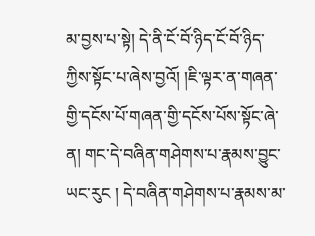མ་བྱས་པ་སྟེ། དེ་ནི་ངོ་བོ་ཉིད་ངོ་བོ་ཉིད་ཀྱིས་སྟོང་པ་ཞེས་བྱའོ། །ཇི་ལྟར་ན་གཞན་གྱི་དངོས་པོ་གཞན་གྱི་དངོས་པོས་སྟོང་ཞེ་ན། གང་དེ་བཞིན་གཤེགས་པ་རྣམས་བྱུང་ཡང་རུང ། དེ་བཞིན་གཤེགས་པ་རྣམས་མ་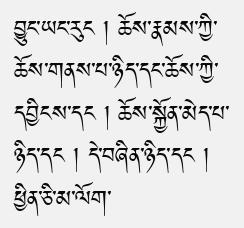བྱུང་ཡང་རུང ། ཆོས་རྣམས་ཀྱི་ཆོས་གནས་པ་ཉིད་དང་ཆོས་ཀྱི་དབྱིངས་དང ། ཆོས་སྐྱོན་མེད་པ་ཉིད་དང ། དེ་བཞིན་ཉིད་དང ། ཕྱིན་ཅི་མ་ལོག་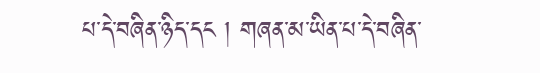པ་དེ་བཞིན་ཉིད་དང ། གཞན་མ་ཡིན་པ་དེ་བཞིན་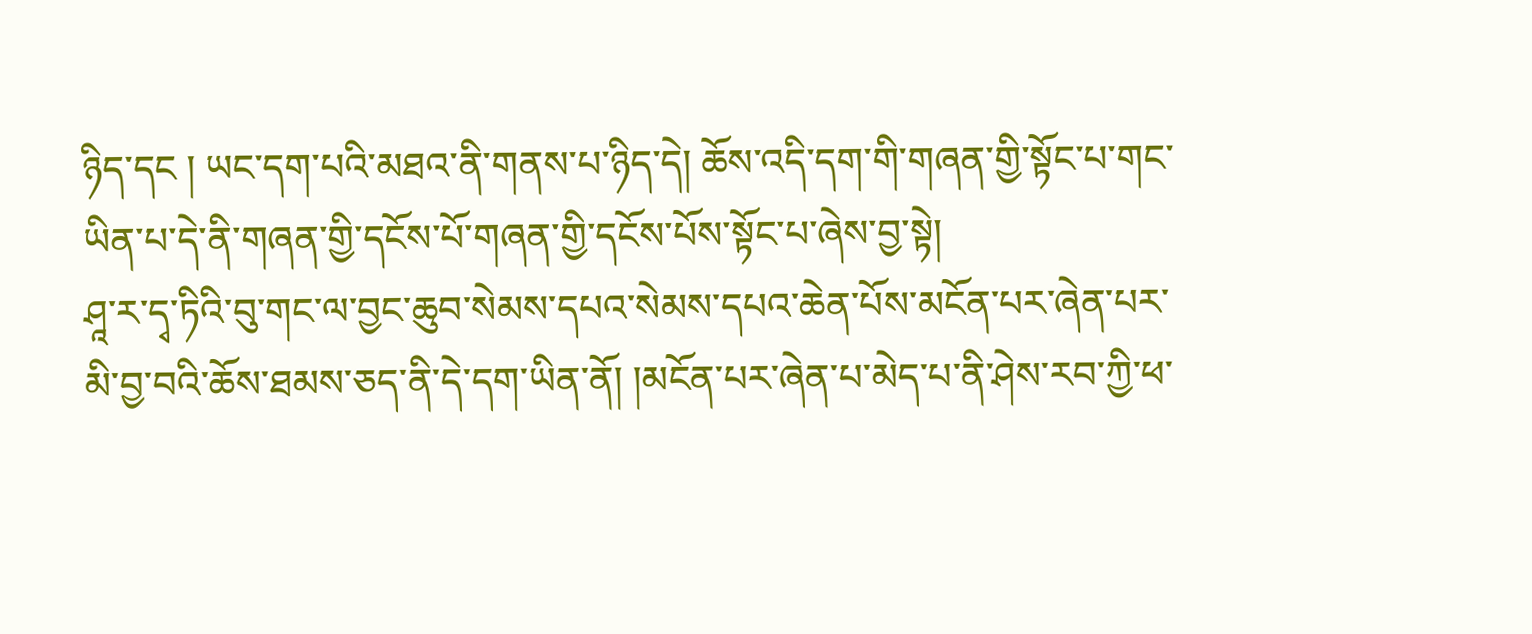ཉིད་དང ། ཡང་དག་པའི་མཐའ་ནི་གནས་པ་ཉིད་དེ། ཆོས་འདི་དག་གི་གཞན་གྱི་སྟོང་པ་གང་ཡིན་པ་དེ་ནི་གཞན་གྱི་དངོས་པོ་གཞན་གྱི་དངོས་པོས་སྟོང་པ་ཞེས་བྱ་སྟེ།
ཤཱ་ར་དྭ་ཏིའི་བུ་གང་ལ་བྱང་ཆུབ་སེམས་དཔའ་སེམས་དཔའ་ཆེན་པོས་མངོན་པར་ཞེན་པར་མི་བྱ་བའི་ཆོས་ཐམས་ཅད་ནི་དེ་དག་ཡིན་ནོ། །མངོན་པར་ཞེན་པ་མེད་པ་ནི་ཤེས་རབ་ཀྱི་ཕ་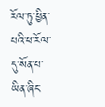རོལ་ཏུ་ཕྱིན་པའི་ཕ་རོལ་དུ་སོན་པ་ཡིན་ཞིང་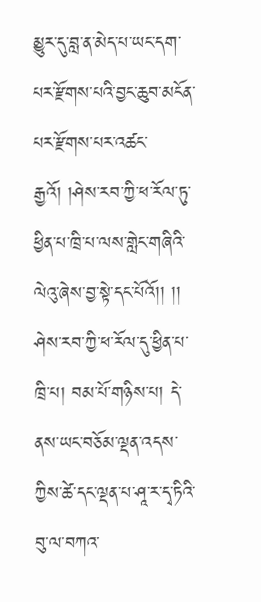མྱུར་དུ་བླ་ན་མེད་པ་ཡང་དག་པར་རྫོགས་པའི་བྱང་ཆུབ་མངོན་པར་རྫོགས་པར་འཚང་རྒྱའོ། །ཤེས་རབ་ཀྱི་ཕ་རོལ་ཏུ་ཕྱིན་པ་ཁྲི་པ་ལས་གླེང་གཞིའི་ལེའུ་ཞེས་བྱ་སྟེ་དང་པོའོ།། །། ཤེས་རབ་ཀྱི་ཕ་རོལ་དུ་ཕྱིན་པ་ཁྲི་པ། བམ་པོ་གཉིས་པ། དེ་ནས་ཡང་བཅོམ་ལྡན་འདས་ཀྱིས་ཚེ་དང་ལྡན་པ་ཤཱ་ར་དྭ་ཏིའི་བུ་ལ་བཀའ་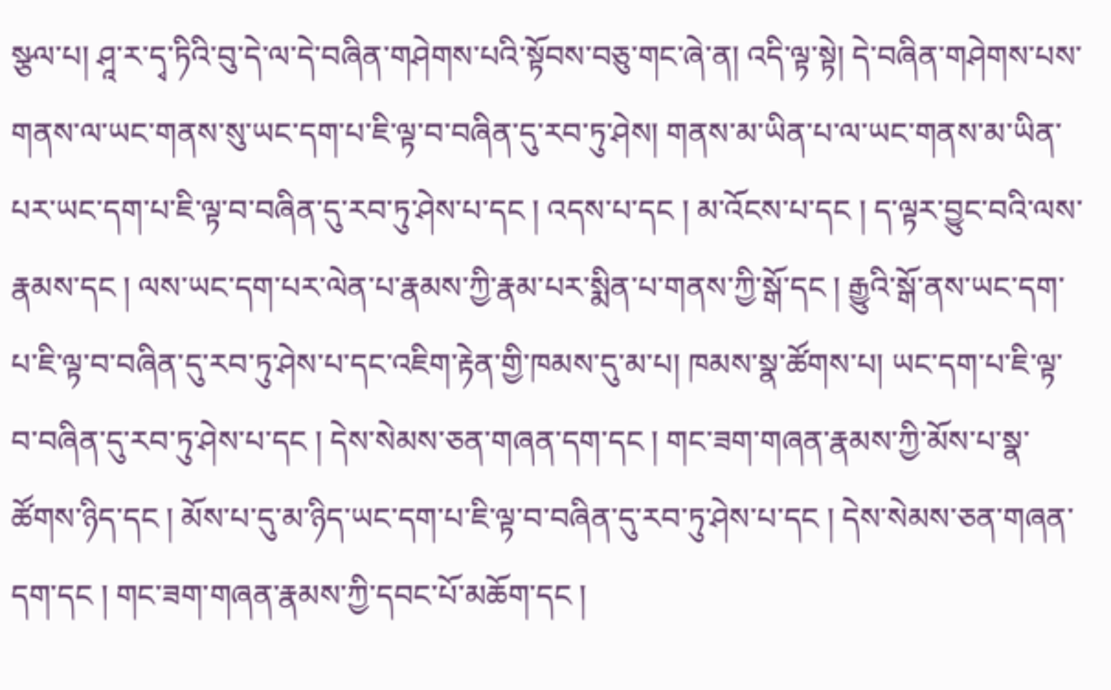སྩལ་པ། ཤཱ་ར་དྭ་ཏིའི་བུ་དེ་ལ་དེ་བཞིན་གཤེགས་པའི་སྟོབས་བཅུ་གང་ཞེ་ན། འདི་ལྟ་སྟེ། དེ་བཞིན་གཤེགས་པས་གནས་ལ་ཡང་གནས་སུ་ཡང་དག་པ་ཇི་ལྟ་བ་བཞིན་དུ་རབ་ཏུ་ཤེས། གནས་མ་ཡིན་པ་ལ་ཡང་གནས་མ་ཡིན་པར་ཡང་དག་པ་ཇི་ལྟ་བ་བཞིན་དུ་རབ་ཏུ་ཤེས་པ་དང ། འདས་པ་དང ། མ་འོངས་པ་དང ། ད་ལྟར་བྱུང་བའི་ལས་རྣམས་དང ། ལས་ཡང་དག་པར་ལེན་པ་རྣམས་ཀྱི་རྣམ་པར་སྨིན་པ་གནས་ཀྱི་སྒོ་དང ། རྒྱུའི་སྒོ་ནས་ཡང་དག་པ་ཇི་ལྟ་བ་བཞིན་དུ་རབ་ཏུ་ཤེས་པ་དང་འཇིག་རྟེན་གྱི་ཁམས་དུ་མ་པ། ཁམས་སྣ་ཚོགས་པ། ཡང་དག་པ་ཇི་ལྟ་བ་བཞིན་དུ་རབ་ཏུ་ཤེས་པ་དང ། དེས་སེམས་ཅན་གཞན་དག་དང ། གང་ཟག་གཞན་རྣམས་ཀྱི་མོས་པ་སྣ་ཚོགས་ཉིད་དང ། མོས་པ་དུ་མ་ཉིད་ཡང་དག་པ་ཇི་ལྟ་བ་བཞིན་དུ་རབ་ཏུ་ཤེས་པ་དང ། དེས་སེམས་ཅན་གཞན་དག་དང ། གང་ཟག་གཞན་རྣམས་ཀྱི་དབང་པོ་མཆོག་དང །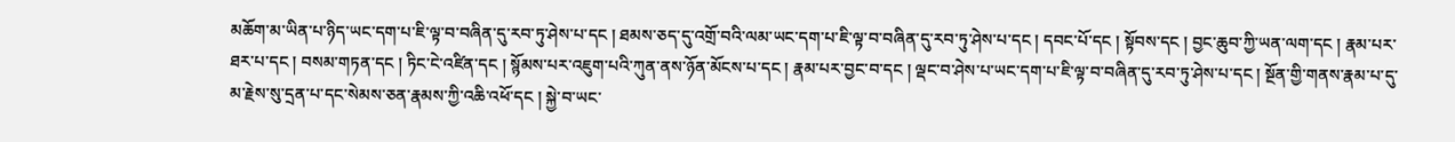མཆོག་མ་ཡིན་པ་ཉིད་ཡང་དག་པ་ཇི་ལྟ་བ་བཞིན་དུ་རབ་ཏུ་ཤེས་པ་དང ། ཐམས་ཅད་དུ་འགྲོ་བའི་ལམ་ཡང་དག་པ་ཇི་ལྟ་བ་བཞིན་དུ་རབ་ཏུ་ཤེས་པ་དང ། དབང་པོ་དང ། སྟོབས་དང ། བྱང་ཆུབ་ཀྱི་ཡན་ལག་དང ། རྣམ་པར་ཐར་པ་དང ། བསམ་གཏན་དང ། ཏིང་ངེ་འཛིན་དང ། སྙོམས་པར་འཇུག་པའི་ཀུན་ནས་ཉོན་མོངས་པ་དང ། རྣམ་པར་བྱང་བ་དང ། ལྡང་བ་ཤེས་པ་ཡང་དག་པ་ཇི་ལྟ་བ་བཞིན་དུ་རབ་ཏུ་ཤེས་པ་དང ། སྔོན་གྱི་གནས་རྣམ་པ་དུ་མ་རྗེས་སུ་དྲན་པ་དང་སེམས་ཅན་རྣམས་ཀྱི་འཆི་འཕོ་དང ། སྐྱེ་བ་ཡང་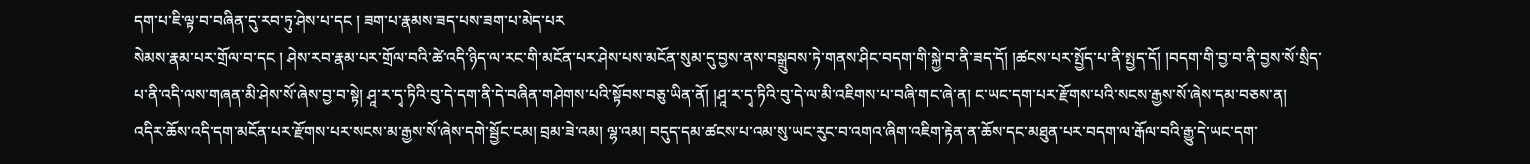དག་པ་ཇི་ལྟ་བ་བཞིན་དུ་རབ་ཏུ་ཤེས་པ་དང ། ཟག་པ་རྣམས་ཟད་པས་ཟག་པ་མེད་པར
སེམས་རྣམ་པར་གྲོལ་བ་དང ། ཤེས་རབ་རྣམ་པར་གྲོལ་བའི་ཚེ་འདི་ཉིད་ལ་རང་གི་མངོན་པར་ཤེས་པས་མངོན་སུམ་དུ་བྱས་ནས་བསྒྲུབས་ཏེ་གནས་ཤིང་བདག་གི་སྐྱེ་བ་ནི་ཟད་དོ། །ཚངས་པར་སྤྱོད་པ་ནི་སྤྱད་དོ། །བདག་གི་བྱ་བ་ནི་བྱས་སོ་སྲིད་པ་ནི་འདི་ལས་གཞན་མི་ཤེས་སོ་ཞེས་བྱ་བ་སྟེ། ཤཱ་ར་དྭ་ཏིའི་བུ་དེ་དག་ནི་དེ་བཞིན་གཤེགས་པའི་སྟོབས་བཅུ་ཡིན་ནོ། །ཤཱ་ར་དྭ་ཏིའི་བུ་དེ་ལ་མི་འཇིགས་པ་བཞི་གང་ཞེ་ན། ང་ཡང་དག་པར་རྫོགས་པའི་སངས་རྒྱས་སོ་ཞེས་དམ་བཅས་ན། འདིར་ཆོས་འདི་དག་མངོན་པར་རྫོགས་པར་སངས་མ་རྒྱས་སོ་ཞེས་དགེ་སྦྱོང་ངམ། བྲམ་ཟེ་འམ། ལྷ་འམ། བདུད་དམ་ཚངས་པ་འམ་སུ་ཡང་རུང་བ་འགའ་ཞིག་འཇིག་རྟེན་ན་ཆོས་དང་མཐུན་པར་བདག་ལ་རྒོལ་བའི་རྒྱུ་དེ་ཡང་དག་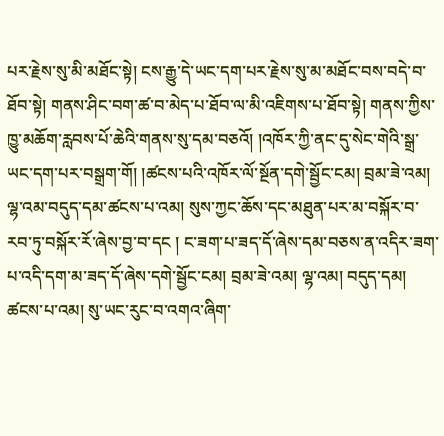པར་རྗེས་སུ་མི་མཐོང་སྟེ། ངས་རྒྱུ་དེ་ཡང་དག་པར་རྗེས་སུ་མ་མཐོང་བས་བདེ་བ་ཐོབ་སྟེ། གནས་ཤིང་བག་ཚ་བ་མེད་པ་ཐོབ་ལ་མི་འཇིགས་པ་ཐོབ་སྟེ། གནས་ཀྱིས་ཁྱུ་མཆོག་རླབས་པོ་ཆེའི་གནས་སུ་དམ་བཅའོ། །འཁོར་ཀྱི་ནང་དུ་སེང་གེའི་སྒྲ་ཡང་དག་པར་བསྒྲག་གོ། །ཚངས་པའི་འཁོར་ལོ་སྔོན་དགེ་སྦྱོང་ངམ། བྲམ་ཟེ་འམ། ལྷ་འམ་བདུད་དམ་ཚངས་པ་འམ། སུས་ཀྱང་ཆོས་དང་མཐུན་པར་མ་བསྐོར་བ་རབ་ཏུ་བསྐོར་རོ་ཞེས་བྱ་བ་དང ། ང་ཟག་པ་ཟད་དོ་ཞེས་དམ་བཅས་ན་འདིར་ཟག་པ་འདི་དག་མ་ཟད་དོ་ཞེས་དགེ་སྦྱོང་ངམ། བྲམ་ཟེ་འམ། ལྷ་འམ། བདུད་དམ། ཚངས་པ་འམ། སུ་ཡང་རུང་བ་འགའ་ཞིག་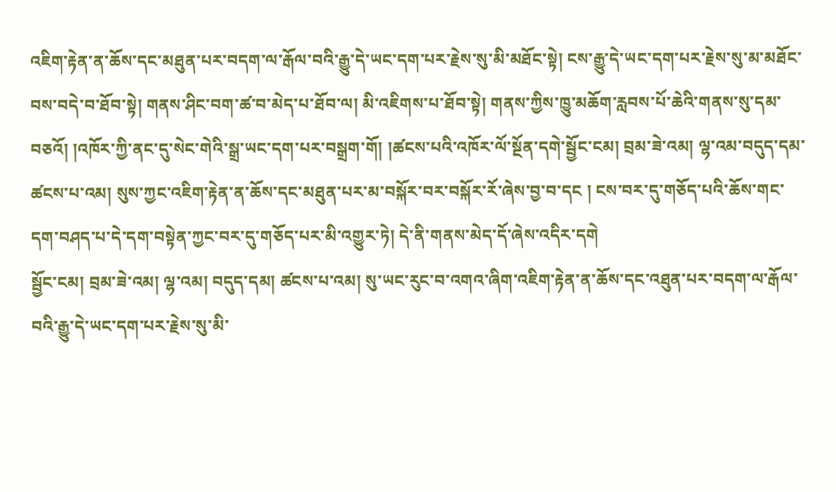འཇིག་རྟེན་ན་ཆོས་དང་མཐུན་པར་བདག་ལ་རྒོལ་བའི་རྒྱུ་དེ་ཡང་དག་པར་རྗེས་སུ་མི་མཐོང་སྟེ། ངས་རྒྱུ་དེ་ཡང་དག་པར་རྗེས་སུ་མ་མཐོང་བས་བདེ་བ་ཐོབ་སྟེ། གནས་ཤིང་བག་ཚ་བ་མེད་པ་ཐོབ་ལ། མི་འཇིགས་པ་ཐོབ་སྟེ། གནས་ཀྱིས་ཁྱུ་མཆོག་རླབས་པོ་ཆེའི་གནས་སུ་དམ་བཅའོ། །འཁོར་ཀྱི་ནང་དུ་སེང་གེའི་སྒྲ་ཡང་དག་པར་བསྒྲག་གོ། །ཚངས་པའི་འཁོར་ལོ་སྔོན་དགེ་སྦྱོང་ངམ། བྲམ་ཟེ་འམ། ལྷ་འམ་བདུད་དམ་ཚངས་པ་འམ། སུས་ཀྱང་འཇིག་རྟེན་ན་ཆོས་དང་མཐུན་པར་མ་བསྐོར་བར་བསྐོར་རོ་ཞེས་བྱ་བ་དང ། ངས་བར་དུ་གཅོད་པའི་ཆོས་གང་དག་བཤད་པ་དེ་དག་བསྟེན་ཀྱང་བར་དུ་གཅོད་པར་མི་འགྱུར་ཏེ། དེ་ནི་གནས་མེད་དོ་ཞེས་འདིར་དགེ
སྦྱོང་ངམ། བྲམ་ཟེ་འམ། ལྷ་འམ། བདུད་དམ། ཚངས་པ་འམ། སུ་ཡང་རུང་བ་འགའ་ཞིག་འཇིག་རྟེན་ན་ཆོས་དང་འཐུན་པར་བདག་ལ་རྒོལ་བའི་རྒྱུ་དེ་ཡང་དག་པར་རྗེས་སུ་མི་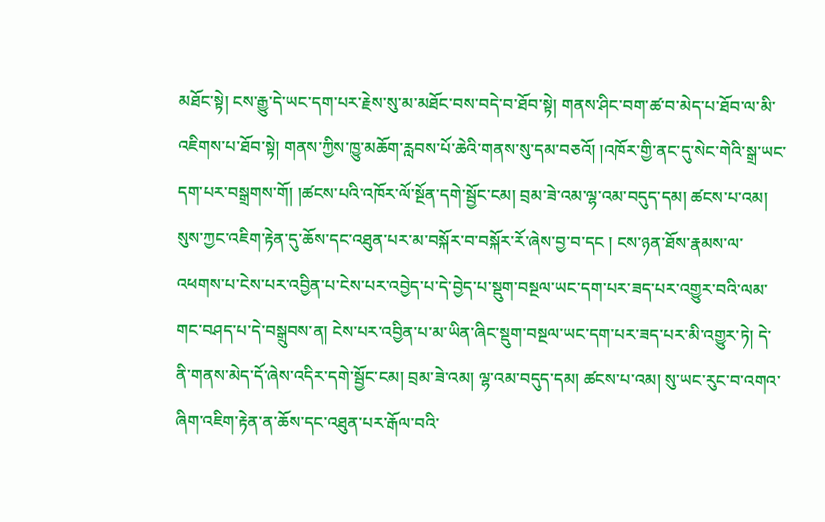མཐོང་སྟེ། ངས་རྒྱུ་དེ་ཡང་དག་པར་རྗེས་སུ་མ་མཐོང་བས་བདེ་བ་ཐོབ་སྟེ། གནས་ཤིང་བག་ཚ་བ་མེད་པ་ཐོབ་ལ་མི་འཇིགས་པ་ཐོབ་སྟེ། གནས་ཀྱིས་ཁྱུ་མཆོག་རླབས་པོ་ཆེའི་གནས་སུ་དམ་བཅའོ། །འཁོར་གྱི་ནང་དུ་སེང་གེའི་སྒྲ་ཡང་དག་པར་བསྒྲགས་གོ། །ཚངས་པའི་འཁོར་ལོ་སྔོན་དགེ་སྦྱོང་ངམ། བྲམ་ཟེ་འམ་ལྷ་འམ་བདུད་དམ། ཚངས་པ་འམ། སུས་ཀྱང་འཇིག་རྟེན་དུ་ཆོས་དང་འཐུན་པར་མ་བསྐོར་བ་བསྐོར་རོ་ཞེས་བྱ་བ་དང ། ངས་ཉན་ཐོས་རྣམས་ལ་འཕགས་པ་ངེས་པར་འབྱིན་པ་ངེས་པར་འབྱེད་པ་དེ་བྱེད་པ་སྡུག་བསྔལ་ཡང་དག་པར་ཟད་པར་འགྱུར་བའི་ལམ་གང་བཤད་པ་དེ་བསྒྲུབས་ན། ངེས་པར་འབྱིན་པ་མ་ཡིན་ཞིང་སྡུག་བསྔལ་ཡང་དག་པར་ཟད་པར་མི་འགྱུར་ཏེ། དེ་ནི་གནས་མེད་དོ་ཞེས་འདིར་དགེ་སྦྱོང་ངམ། བྲམ་ཟེ་འམ། ལྷ་འམ་བདུད་དམ། ཚངས་པ་འམ། སུ་ཡང་རུང་བ་འགའ་ཞིག་འཇིག་རྟེན་ན་ཆོས་དང་འཐུན་པར་རྒོལ་བའི་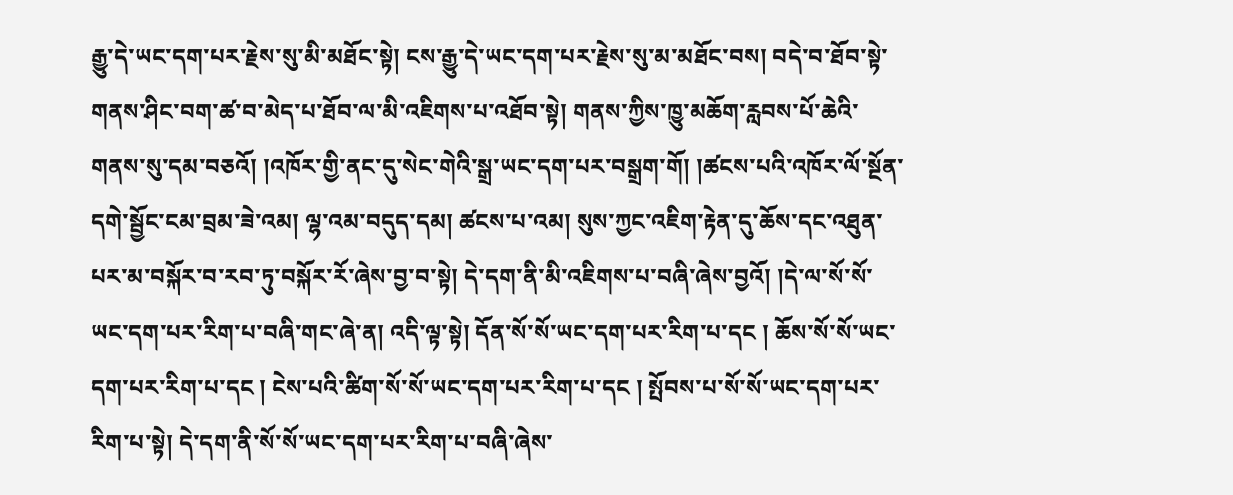རྒྱུ་དེ་ཡང་དག་པར་རྗེས་སུ་མི་མཐོང་སྟེ། ངས་རྒྱུ་དེ་ཡང་དག་པར་རྗེས་སུ་མ་མཐོང་བས། བདེ་བ་ཐོབ་སྟེ་གནས་ཤིང་བག་ཚ་བ་མེད་པ་ཐོབ་ལ་མི་འཇིགས་པ་འཐོབ་སྟེ། གནས་ཀྱིས་ཁྱུ་མཆོག་རླབས་པོ་ཆེའི་གནས་སུ་དམ་བཅའོ། །འཁོར་གྱི་ནང་དུ་སེང་གེའི་སྒྲ་ཡང་དག་པར་བསྒྲག་གོ། །ཚངས་པའི་འཁོར་ལོ་སྔོན་དགེ་སྦྱོང་ངམ་བྲམ་ཟེ་འམ། ལྷ་འམ་བདུད་དམ། ཚངས་པ་འམ། སུས་ཀྱང་འཇིག་རྟེན་དུ་ཆོས་དང་འཐུན་པར་མ་བསྐོར་བ་རབ་ཏུ་བསྐོར་རོ་ཞེས་བྱ་བ་སྟེ། དེ་དག་ནི་མི་འཇིགས་པ་བཞི་ཞེས་བྱའོ། །དེ་ལ་སོ་སོ་ཡང་དག་པར་རིག་པ་བཞི་གང་ཞེ་ན། འདི་ལྟ་སྟེ། དོན་སོ་སོ་ཡང་དག་པར་རིག་པ་དང ། ཆོས་སོ་སོ་ཡང་དག་པར་རིག་པ་དང ། ངེས་པའི་ཚིག་སོ་སོ་ཡང་དག་པར་རིག་པ་དང ། སྤོབས་པ་སོ་སོ་ཡང་དག་པར་རིག་པ་སྟེ། དེ་དག་ནི་སོ་སོ་ཡང་དག་པར་རིག་པ་བཞི་ཞེས་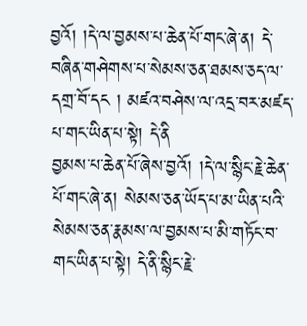བྱའོ། །དེ་ལ་བྱམས་པ་ཆེན་པོ་གང་ཞེ་ན། དེ་བཞིན་གཤེགས་པ་སེམས་ཅན་ཐམས་ཅད་ལ་དགྲ་བོ་དང ། མཛའ་བཤེས་ལ་འདྲ་བར་མཛད་པ་གང་ཡིན་པ་སྟེ། དེ་ནི
བྱམས་པ་ཆེན་པོ་ཞེས་བྱའོ། །དེ་ལ་སྙིང་རྗེ་ཆེན་པོ་གང་ཞེ་ན། སེམས་ཅན་ཡོད་པ་མ་ཡིན་པའི་སེམས་ཅན་རྣམས་ལ་བྱམས་པ་མི་གཏོང་བ་གང་ཡིན་པ་སྟེ། དེ་ནི་སྙིང་རྗེ་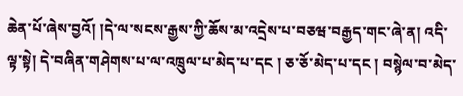ཆེན་པོ་ཞེས་བྱའོ། །དེ་ལ་སངས་རྒྱས་ཀྱི་ཆོས་མ་འདྲེས་པ་བཅཝ་བརྒྱད་གང་ཞེ་ན། འདི་ལྟ་སྟེ། དེ་བཞིན་གཤེགས་པ་ལ་འཁྲུལ་པ་མེད་པ་དང ། ཅ་ཅོ་མེད་པ་དང ། བསྙེལ་བ་མེད་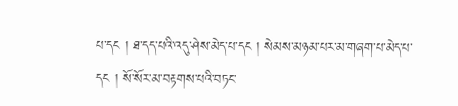པ་དང ། ཐ་དད་པའི་འདུ་ཤེས་མེད་པ་དང ། སེམས་མཉམ་པར་མ་གཞག་པ་མེད་པ་དང ། སོ་སོར་མ་བརྟགས་པའི་བཏང་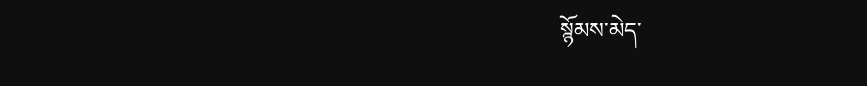སྙོམས་མེད་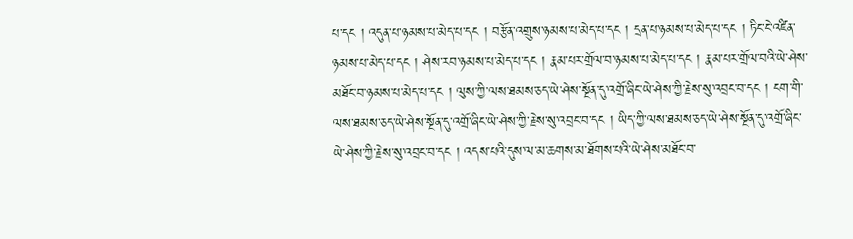པ་དང ། འདུན་པ་ཉམས་པ་མེད་པ་དང ། བརྩོན་འགྲུས་ཉམས་པ་མེད་པ་དང ། དྲན་པ་ཉམས་པ་མེད་པ་དང ། ཏིང་ངེ་འཛིན་ཉམས་པ་མེད་པ་དང ། ཤེས་རབ་ཉམས་པ་མེད་པ་དང ། རྣམ་པར་གྲོལ་བ་ཉམས་པ་མེད་པ་དང ། རྣམ་པར་གྲོལ་བའི་ཡེ་ཤེས་མཐོང་བ་ཉམས་པ་མེད་པ་དང ། ལུས་ཀྱི་ལས་ཐམས་ཅད་ཡེ་ཤེས་སྔོན་དུ་འགྲོ་ཞིང་ཡེ་ཤེས་ཀྱི་རྗེས་སུ་འབྲང་བ་དང ། ངག་གི་ལས་ཐམས་ཅད་ཡེ་ཤེས་སྔོན་དུ་འགྲོ་ཞིང་ཡེ་ཤེས་ཀྱི་རྗེས་སུ་འབྲང་བ་དང ། ཡིད་ཀྱི་ལས་ཐམས་ཅད་ཡེ་ཤེས་སྔོན་དུ་འགྲོ་ཞིང་ཡེ་ཤེས་ཀྱི་རྗེས་སུ་འབྲང་བ་དང ། འདས་པའི་དུས་ལ་མ་ཆགས་མ་ཐོགས་པའི་ཡེ་ཤེས་མཐོང་བ་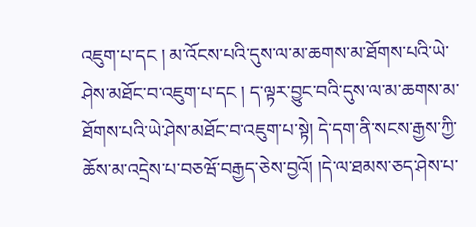འཇུག་པ་དང ། མ་འོངས་པའི་དུས་ལ་མ་ཆགས་མ་ཐོགས་པའི་ཡེ་ཤེས་མཐོང་བ་འཇུག་པ་དང ། ད་ལྟར་བྱུང་བའི་དུས་ལ་མ་ཆགས་མ་ཐོགས་པའི་ཡེ་ཤེས་མཐོང་བ་འཇུག་པ་སྟེ། དེ་དག་ནི་སངས་རྒྱས་ཀྱི་ཆོས་མ་འདྲེས་པ་བཅཝོ་བརྒྱད་ཅེས་བྱའོ། །དེ་ལ་ཐམས་ཅད་ཤེས་པ་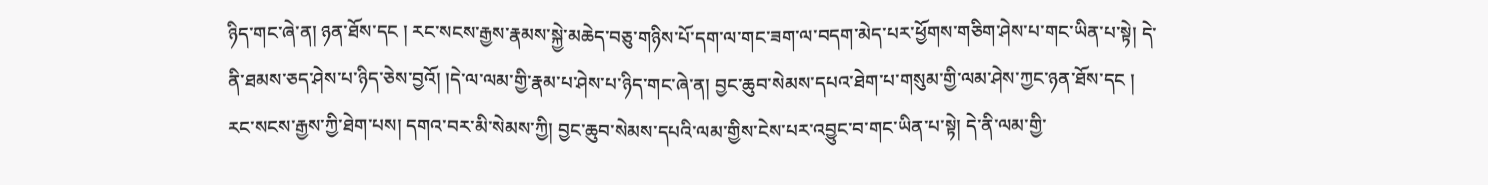ཉིད་གང་ཞེ་ན། ཉན་ཐོས་དང ། རང་སངས་རྒྱས་རྣམས་སྐྱེ་མཆེད་བཅུ་གཉིས་པོ་དག་ལ་གང་ཟག་ལ་བདག་མེད་པར་ཕྱོགས་གཅིག་ཤེས་པ་གང་ཡིན་པ་སྟེ། དེ་ནི་ཐམས་ཅད་ཤེས་པ་ཉིད་ཅེས་བྱའོ། །དེ་ལ་ལམ་གྱི་རྣམ་པ་ཤེས་པ་ཉིད་གང་ཞེ་ན། བྱང་ཆུབ་སེམས་དཔའ་ཐེག་པ་གསུམ་གྱི་ལམ་ཤེས་ཀྱང་ཉན་ཐོས་དང ། རང་སངས་རྒྱས་ཀྱི་ཐེག་པས། དགའ་བར་མི་སེམས་ཀྱི། བྱང་ཆུབ་སེམས་དཔའི་ལམ་གྱིས་ངེས་པར་འབྱུང་བ་གང་ཡིན་པ་སྟེ། དེ་ནི་ལམ་གྱི་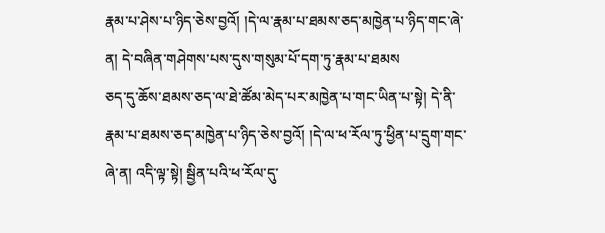རྣམ་པ་ཤེས་པ་ཉིད་ཅེས་བྱའོ། །དེ་ལ་རྣམ་པ་ཐམས་ཅད་མཁྱེན་པ་ཉིད་གང་ཞེ་ན། དེ་བཞིན་གཤེགས་པས་དུས་གསུམ་པོ་དག་ཏུ་རྣམ་པ་ཐམས
ཅད་དུ་ཆོས་ཐམས་ཅད་ལ་ཐེ་ཚོམ་མེད་པར་མཁྱེན་པ་གང་ཡིན་པ་སྟེ། དེ་ནི་རྣམ་པ་ཐམས་ཅད་མཁྱེན་པ་ཉིད་ཅེས་བྱའོ། །དེ་ལ་ཕ་རོལ་ཏུ་ཕྱིན་པ་དྲུག་གང་ཞེ་ན། འདི་ལྟ་སྟེ། སྦྱིན་པའི་ཕ་རོལ་དུ་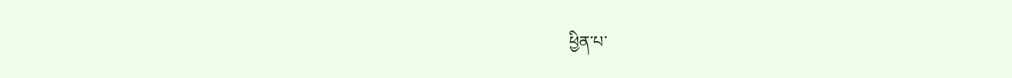ཕྱིན་པ་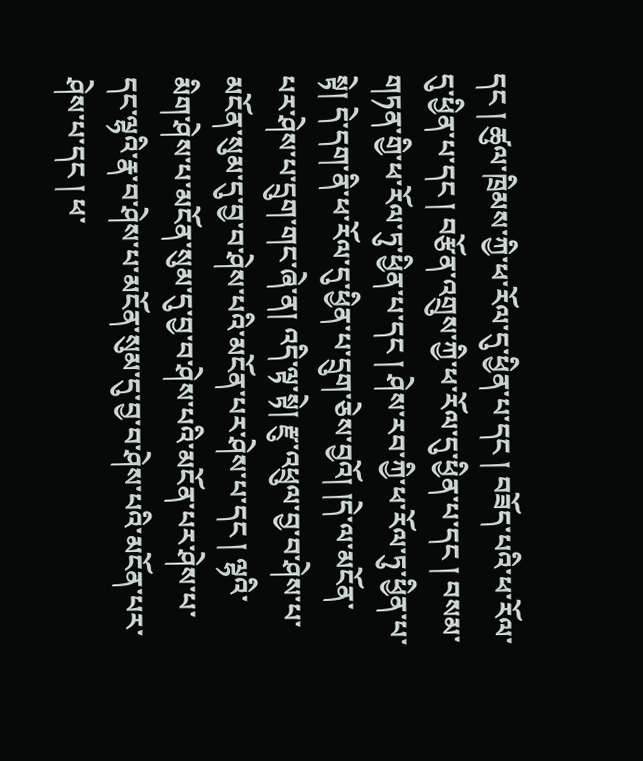དང ། ཚུལ་ཁྲིམས་ཀྱི་ཕ་རོལ་དུ་ཕྱིན་པ་དང ། བཟོད་པའི་ཕ་རོལ་དུ་ཕྱིན་པ་དང ། བརྩོན་འགྲུས་ཀྱི་ཕ་རོལ་དུ་ཕྱིན་པ་དང ། བསམ་གཏན་གྱི་ཕ་རོལ་ཏུ་ཕྱིན་པ་དང ། ཤེས་རབ་ཀྱི་ཕ་རོལ་ཏུ་ཕྱིན་པ་སྟེ། དེ་དག་ནི་ཕ་རོལ་དུ་ཕྱིན་པ་དྲུག་ཅེས་བྱའོ། །དེ་ལ་མངོན་པར་ཤེས་པ་དྲུག་གང་ཞེ་ན། འདི་ལྟ་སྟེ། རྫུ་འཕྲུལ་བྱ་བ་ཤེས་པ་མངོན་སུམ་དུ་བྱ་བ་ཤེས་པའི་མངོན་པར་ཤེས་པ་དང ། ལྷའི་མིག་ཤེས་པ་མངོན་སུམ་དུ་བྱ་བ་ཤེས་པའི་མངོན་པར་ཤེས་པ་དང་ལྷའི་རྣ་བ་ཤེས་པ་མངོན་སུམ་དུ་བྱ་བ་ཤེས་པའི་མངོན་པར་ཤེས་པ་དང ། ཕ་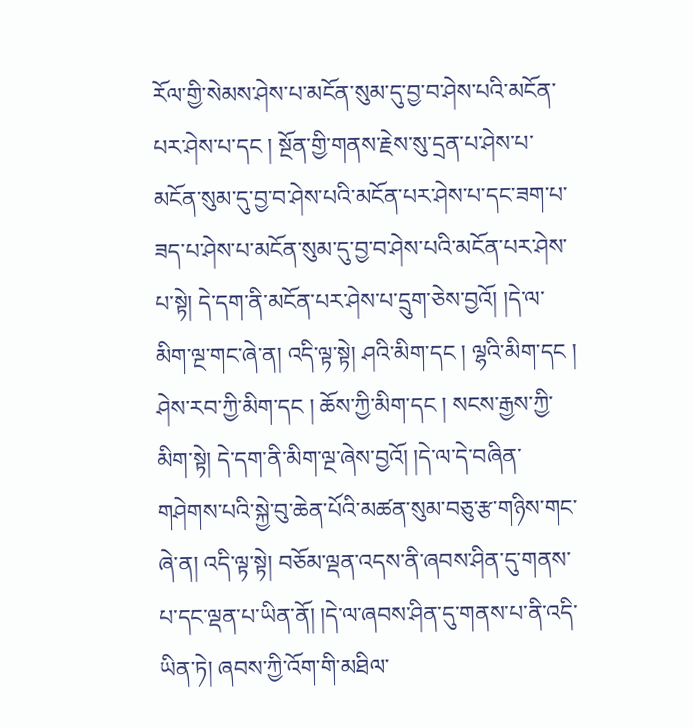རོལ་གྱི་སེམས་ཤེས་པ་མངོན་སུམ་དུ་བྱ་བ་ཤེས་པའི་མངོན་པར་ཤེས་པ་དང ། སྔོན་གྱི་གནས་རྗེས་སུ་དྲན་པ་ཤེས་པ་མངོན་སུམ་དུ་བྱ་བ་ཤེས་པའི་མངོན་པར་ཤེས་པ་དང་ཟག་པ་ཟད་པ་ཤེས་པ་མངོན་སུམ་དུ་བྱ་བ་ཤེས་པའི་མངོན་པར་ཤེས་པ་སྟེ། དེ་དག་ནི་མངོན་པར་ཤེས་པ་དྲུག་ཅེས་བྱའོ། །དེ་ལ་མིག་ལྔ་གང་ཞེ་ན། འདི་ལྟ་སྟེ། ཤའི་མིག་དང ། ལྷའི་མིག་དང ། ཤེས་རབ་ཀྱི་མིག་དང ། ཆོས་ཀྱི་མིག་དང ། སངས་རྒྱས་ཀྱི་མིག་སྟེ། དེ་དག་ནི་མིག་ལྔ་ཞེས་བྱའོ། །དེ་ལ་དེ་བཞིན་གཤེགས་པའི་སྐྱེ་བུ་ཆེན་པོའི་མཚན་སུམ་བཅུ་རྩ་གཉིས་གང་ཞེ་ན། འདི་ལྟ་སྟེ། བཅོམ་ལྡན་འདས་ནི་ཞབས་ཤིན་དུ་གནས་པ་དང་ལྡན་པ་ཡིན་ནོ། །དེ་ལ་ཞབས་ཤིན་དུ་གནས་པ་ནི་འདི་ཡིན་ཏེ། ཞབས་ཀྱི་འོག་གི་མཐིལ་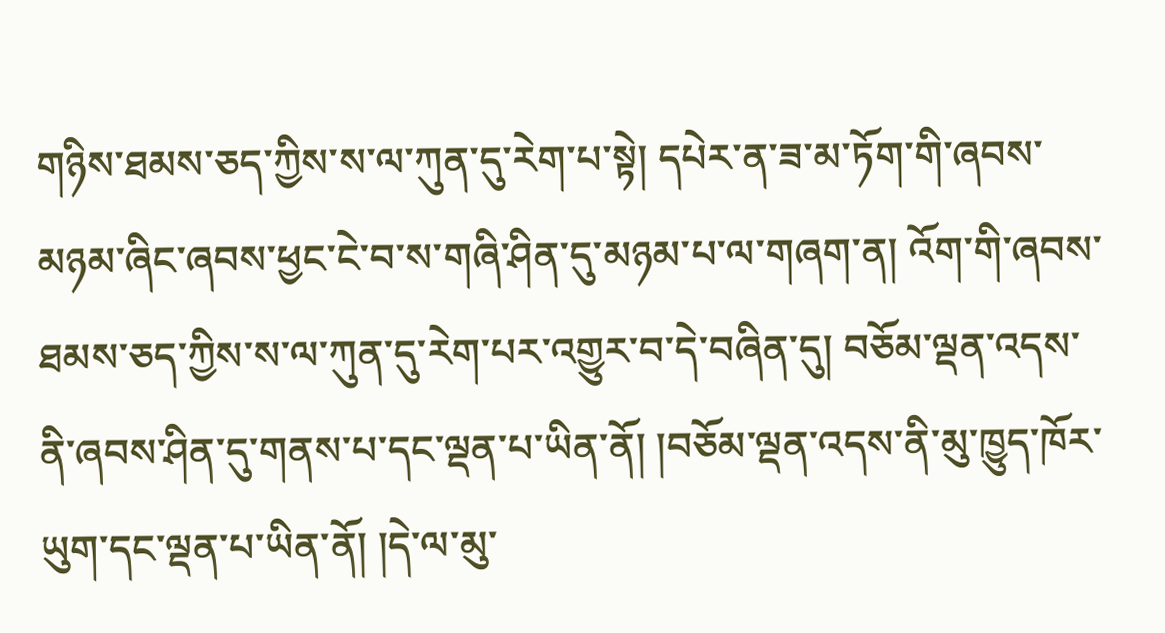གཉིས་ཐམས་ཅད་ཀྱིས་ས་ལ་ཀུན་དུ་རེག་པ་སྟེ། དཔེར་ན་ཟ་མ་ཏོག་གི་ཞབས་མཉམ་ཞིང་ཞབས་ཕྱང་ངེ་བ་ས་གཞི་ཤིན་དུ་མཉམ་པ་ལ་གཞག་ན། འོག་གི་ཞབས་ཐམས་ཅད་ཀྱིས་ས་ལ་ཀུན་དུ་རེག་པར་འགྱུར་བ་དེ་བཞིན་དུ། བཅོམ་ལྡན་འདས་ནི་ཞབས་ཤིན་དུ་གནས་པ་དང་ལྡན་པ་ཡིན་ནོ། །བཅོམ་ལྡན་འདས་ནི་མུ་ཁྱུད་ཁོར་ཡུག་དང་ལྡན་པ་ཡིན་ནོ། །དེ་ལ་མུ་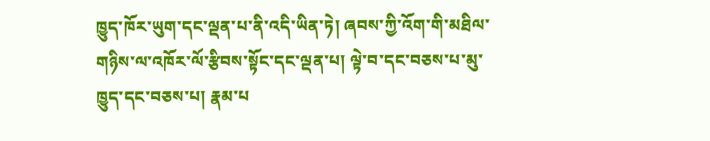ཁྱུད་ཁོར་ཡུག་དང་ལྡན་པ་ནི་འདི་ཡིན་ཏེ། ཞབས་ཀྱི་འོག་གི་མཐིལ་གཉིས་ལ་འཁོར་ལོ་རྩིབས་སྟོང་དང་ལྡན་པ། ལྟེ་བ་དང་བཅས་པ་མུ་ཁྱུད་དང་བཅས་པ། རྣམ་པ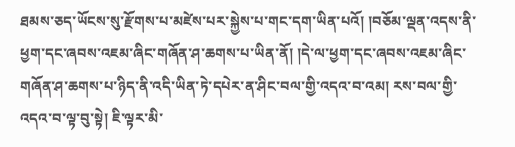ཐམས་ཅད་ཡོངས་སུ་རྫོགས་པ་མཛེས་པར་སྐྱེས་པ་གང་དག་ཡིན་པའོ། །བཅོམ་ལྡན་འདས་ནི་ཕྱག་དང་ཞབས་འཇམ་ཞིང་གཞོན་ཤ་ཆགས་པ་ཡིན་ནོ། །དེ་ལ་ཕྱག་དང་ཞབས་འཇམ་ཞིང་གཞོན་ཤ་ཆགས་པ་ཉིད་ནི་འདི་ཡིན་ཏེ་དཔེར་ན་ཤིང་བལ་གྱི་འདའ་བ་འམ། རས་བལ་གྱི་འདའ་བ་ལྟ་བུ་སྟེ། ཇི་ལྟར་མི་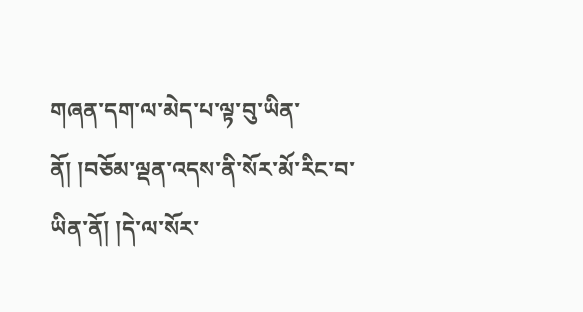གཞན་དག་ལ་མེད་པ་ལྟ་བུ་ཡིན་ནོ། །བཅོམ་ལྡན་འདས་ནི་སོར་མོ་རིང་བ་ཡིན་ནོ། །དེ་ལ་སོར་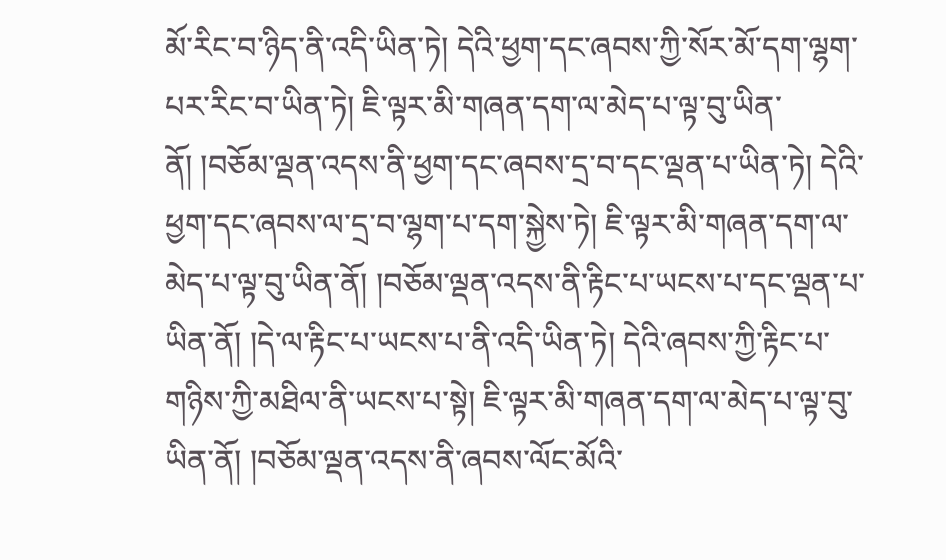མོ་རིང་བ་ཉིད་ནི་འདི་ཡིན་ཏེ། དེའི་ཕྱག་དང་ཞབས་ཀྱི་སོར་མོ་དག་ལྷག་པར་རིང་བ་ཡིན་ཏེ། ཇི་ལྟར་མི་གཞན་དག་ལ་མེད་པ་ལྟ་བུ་ཡིན་ནོ། །བཅོམ་ལྡན་འདས་ནི་ཕྱག་དང་ཞབས་དྲ་བ་དང་ལྡན་པ་ཡིན་ཏེ། དེའི་ཕྱག་དང་ཞབས་ལ་དྲ་བ་ལྷག་པ་དག་སྐྱེས་ཏེ། ཇི་ལྟར་མི་གཞན་དག་ལ་མེད་པ་ལྟ་བུ་ཡིན་ནོ། །བཅོམ་ལྡན་འདས་ནི་རྟིང་པ་ཡངས་པ་དང་ལྡན་པ་ཡིན་ནོ། །དེ་ལ་རྟིང་པ་ཡངས་པ་ནི་འདི་ཡིན་ཏེ། དེའི་ཞབས་ཀྱི་རྟིང་པ་གཉིས་ཀྱི་མཐིལ་ནི་ཡངས་པ་སྟེ། ཇི་ལྟར་མི་གཞན་དག་ལ་མེད་པ་ལྟ་བུ་ཡིན་ནོ། །བཅོམ་ལྡན་འདས་ནི་ཞབས་ལོང་མོའི་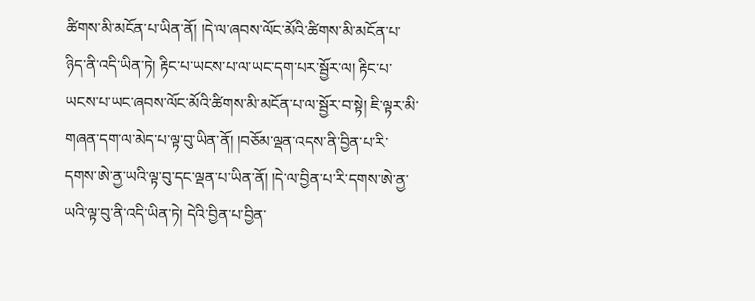ཚིགས་མི་མངོན་པ་ཡིན་ནོ། །དེ་ལ་ཞབས་ལོང་མོའི་ཚིགས་མི་མངོན་པ་ཉིད་ནི་འདི་ཡིན་ཏེ། རྟིང་པ་ཡངས་པ་ལ་ཡང་དག་པར་སྦྱོར་ལ། རྟིང་པ་ཡངས་པ་ཡང་ཞབས་ལོང་མོའི་ཚིགས་མི་མངོན་པ་ལ་སྦྱོར་བ་སྟེ། ཇི་ལྟར་མི་གཞན་དག་ལ་མེད་པ་ལྟ་བུ་ཡིན་ནོ། །བཅོམ་ལྡན་འདས་ནི་བྱིན་པ་རི་དགས་ཨེ་ནྱ་ཡའི་ལྟ་བུ་དང་ལྡན་པ་ཡིན་ནོ། །དེ་ལ་བྱིན་པ་རི་དགས་ཨེ་ནྱ་ཡའི་ལྟ་བུ་ནི་འདི་ཡིན་ཏེ། དེའི་བྱིན་པ་བྱིན་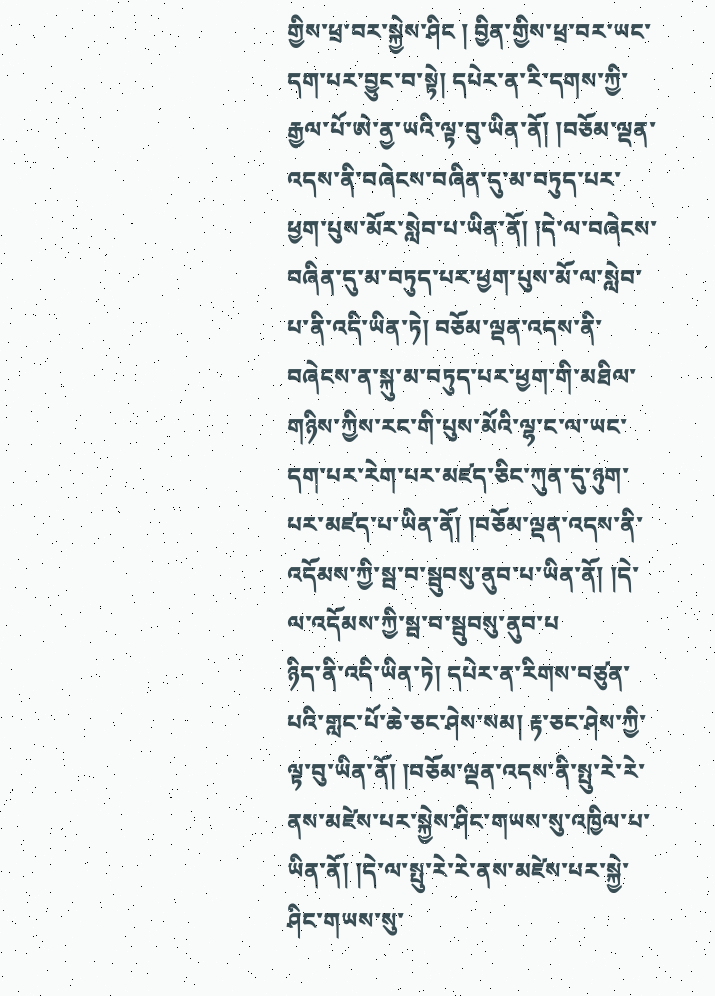གྱིས་ཕྲ་བར་སྐྱེས་ཤིང ། བྱིན་གྱིས་ཕྲ་བར་ཡང་དག་པར་བྱུང་བ་སྟེ། དཔེར་ན་རི་དགས་ཀྱི་རྒྱལ་པོ་ཨེ་ནྱ་ཡའི་ལྟ་བུ་ཡིན་ནོ། །བཅོམ་ལྡན་འདས་ནི་བཞེངས་བཞིན་དུ་མ་བཏུད་པར་ཕྱག་པུས་མོར་སླེབ་པ་ཡིན་ནོ། །དེ་ལ་བཞེངས་བཞིན་དུ་མ་བཏུད་པར་ཕྱག་པུས་མོ་ལ་སླེབ་པ་ནི་འདི་ཡིན་ཏེ། བཅོམ་ལྡན་འདས་ནི་བཞེངས་ན་སྐུ་མ་བཏུད་པར་ཕྱག་གི་མཐིལ་གཉིས་ཀྱིས་རང་གི་པུས་མོའི་ལྷ་ང་ལ་ཡང་དག་པར་རེག་པར་མཛད་ཅིང་ཀུན་དུ་ཉུག་པར་མཛད་པ་ཡིན་ནོ། །བཅོམ་ལྡན་འདས་ནི་འདོམས་ཀྱི་སྦ་བ་སྦུབསུ་ནུབ་པ་ཡིན་ནོ། །དེ་ལ་འདོམས་ཀྱི་སྦ་བ་སྦུབསུ་ནུབ་པ
ཉིད་ནི་འདི་ཡིན་ཏེ། དཔེར་ན་རིགས་བཙུན་པའི་གླང་པོ་ཆེ་ཅང་ཤེས་སམ། རྟ་ཅང་ཤེས་ཀྱི་ལྟ་བུ་ཡིན་ནོ། །བཅོམ་ལྡན་འདས་ནི་སྤུ་རེ་རེ་ནས་མཛེས་པར་སྐྱེས་ཤིང་གཡས་སུ་འཁྱིལ་པ་ཡིན་ནོ། །དེ་ལ་སྤུ་རེ་རེ་ནས་མཛེས་པར་སྐྱེ་ཤིང་གཡས་སུ་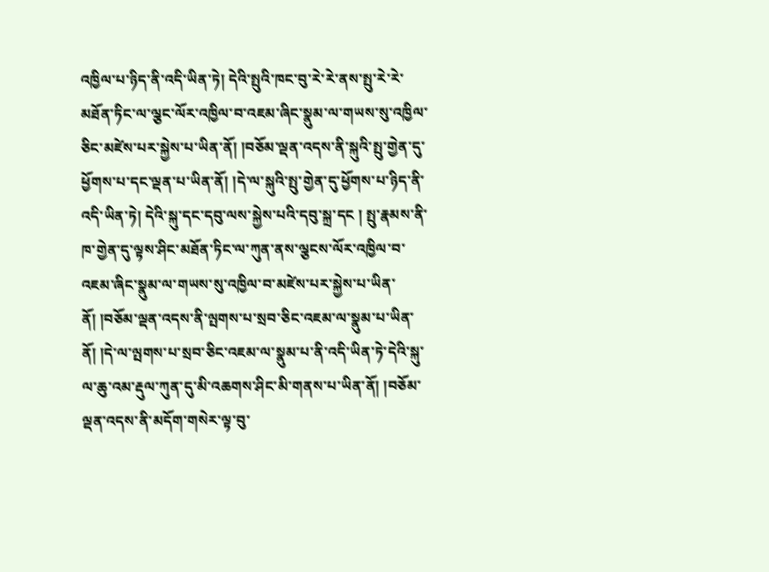འཁྱིལ་པ་ཉིད་ནི་འདི་ཡིན་ཏེ། དེའི་སྤུའི་ཁང་བུ་རེ་རེ་ནས་སྤུ་རེ་རེ་མཐོན་ཏིང་ལ་ལྕང་ལོར་འཁྱིལ་བ་འཇམ་ཞིང་སྣུམ་ལ་གཡས་སུ་འཁྱིལ་ཅིང་མཛེས་པར་སྐྱེས་པ་ཡིན་ནོ། །བཅོམ་ལྡན་འདས་ནི་སྐུའི་སྤུ་གྱེན་དུ་ཕྱོགས་པ་དང་ལྡན་པ་ཡིན་ནོ། །དེ་ལ་སྐུའི་སྤུ་གྱེན་དུ་ཕྱོགས་པ་ཉིད་ནི་འདི་ཡིན་ཏེ། དེའི་སྐུ་དང་དབུ་ལས་སྐྱེས་པའི་དབུ་སྐྲ་དང ། སྤུ་རྣམས་ནི་ཁ་གྱེན་དུ་ལྟས་ཤིང་མཐོན་ཏིང་ལ་ཀུན་ནས་ལྕངས་ལོར་འཁྱིལ་བ་འཇམ་ཞིང་སྣུམ་ལ་གཡས་སུ་འཁྱིལ་བ་མཛེས་པར་སྐྱེས་པ་ཡིན་ནོ། །བཅོམ་ལྡན་འདས་ནི་ལྤགས་པ་སྲབ་ཅིང་འཇམ་ལ་སྣུམ་པ་ཡིན་ནོ། །དེ་ལ་ལྤགས་པ་སྲབ་ཅིང་འཇམ་ལ་སྣུམ་པ་ནི་འདི་ཡིན་ཏེ་དེའི་སྐུ་ལ་ཆུ་འམ་རྡུལ་ཀུན་དུ་མི་འཆགས་ཤིང་མི་གནས་པ་ཡིན་ནོ། །བཅོམ་ལྡན་འདས་ནི་མདོག་གསེར་ལྟ་བུ་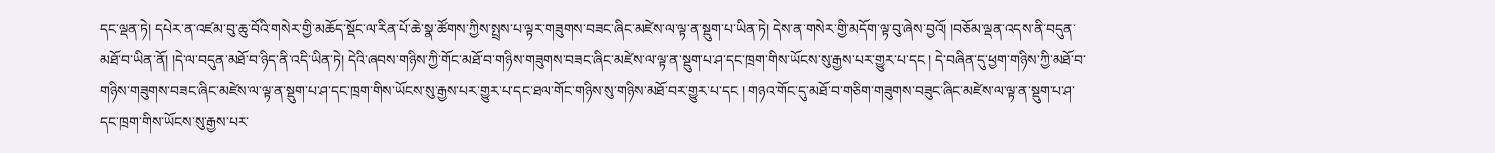དང་ལྡན་ཏེ། དཔེར་ན་འཛམ་བུ་ཆུ་བོའི་གསེར་གྱི་མཆོད་སྡོང་ལ་རིན་པོ་ཆེ་སྣ་ཚོགས་ཀྱིས་སྤྲས་པ་ལྟར་གཟུགས་བཟང་ཞིང་མཛེས་ལ་ལྟ་ན་སྡུག་པ་ཡིན་ཏེ། དེས་ན་གསེར་གྱི་མདོག་ལྟ་བུ་ཞེས་བྱའོ། །བཅོམ་ལྡན་འདས་ནི་བདུན་མཐོ་བ་ཡིན་ནོ། །དེ་ལ་བདུན་མཐོ་བ་ཉིད་ནི་འདི་ཡིན་ཏེ། དེའི་ཞབས་གཉིས་ཀྱི་གོང་མཐོ་བ་གཉིས་གཟུགས་བཟང་ཞིང་མཛེས་ལ་ལྟ་ན་སྡུག་པ་ཤ་དང་ཁྲག་གིས་ཡོངས་སུ་རྒྱས་པར་གྱུར་པ་དང ། དེ་བཞིན་དུ་ཕྱག་གཉིས་ཀྱི་མཐོ་བ་གཉིས་གཟུགས་བཟང་ཞིང་མཛེས་ལ་ལྟ་ན་སྡུག་པ་ཤ་དང་ཁྲག་གིས་ཡོངས་སུ་རྒྱས་པར་གྱུར་པ་དང་ཐལ་གོང་གཉིས་སུ་གཉིས་མཐོ་བར་གྱུར་པ་དང ། གཉའ་གོང་དུ་མཐོ་བ་གཅིག་གཟུགས་བཟུང་ཞིང་མཛེས་ལ་ལྟ་ན་སྡུག་པ་ཤ་དང་ཁྲག་གིས་ཡོངས་སུ་རྒྱས་པར་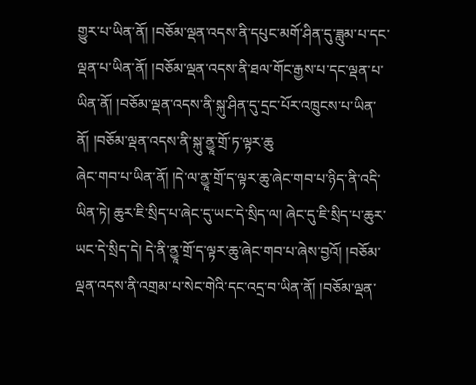གྱུར་པ་ཡིན་ནོ། །བཅོམ་ལྡན་འདས་ནི་དཔུང་མགོ་ཤིན་དུ་ཟླུམ་པ་དང་ལྡན་པ་ཡིན་ནོ། །བཅོམ་ལྡན་འདས་ནི་ཐལ་གོང་རྒྱས་པ་དང་ལྡན་པ་ཡིན་ནོ། །བཅོམ་ལྡན་འདས་ནི་སྐུ་ཤིན་དུ་དྲང་པོར་འཁྲུངས་པ་ཡིན་ནོ། །བཅོམ་ལྡན་འདས་ནི་སྐུ་ནྱཱ་གྲོ་ཏ་ལྟར་ཆུ
ཞེང་གབ་པ་ཡིན་ནོ། །དེ་ལ་ནྱཱ་གྲོ་ད་ལྟར་ཆུ་ཞེང་གབ་པ་ཉིད་ནི་འདི་ཡིན་ཏེ། ཆུར་ཇི་སྲིད་པ་ཞེང་དུ་ཡང་དེ་སྲིད་ལ། ཞེང་དུ་ཇི་སྲིད་པ་ཆུར་ཡང་དེ་སྲིད་དེ། དེ་ནི་ནྱཱ་གྲོ་ད་ལྟར་ཆུ་ཞེང་གབ་པ་ཞེས་བྱའོ། །བཅོམ་ལྡན་འདས་ནི་འགྲམ་པ་སེང་གེའི་དང་འདྲ་བ་ཡིན་ནོ། །བཅོམ་ལྡན་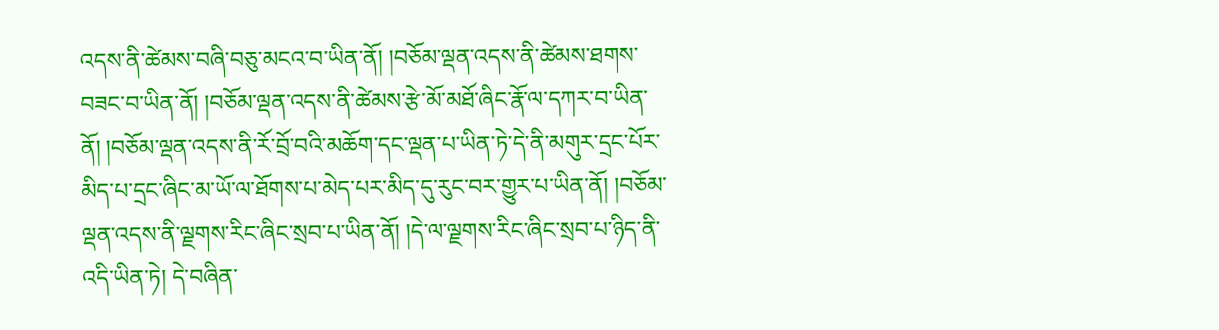འདས་ནི་ཚེམས་བཞི་བཅུ་མངའ་བ་ཡིན་ནོ། །བཅོམ་ལྡན་འདས་ནི་ཚེམས་ཐགས་བཟང་བ་ཡིན་ནོ། །བཅོམ་ལྡན་འདས་ནི་ཚེམས་རྩེ་མོ་མཐོ་ཞིང་རྣོ་ལ་དཀར་བ་ཡིན་ནོ། །བཅོམ་ལྡན་འདས་ནི་རོ་བྲོ་བའི་མཆོག་དང་ལྡན་པ་ཡིན་ཏེ་དེ་ནི་མགུར་དྲང་པོར་མིད་པ་དྲང་ཞིང་མ་ཡོ་ལ་ཐོགས་པ་མེད་པར་མིད་དུ་རུང་བར་གྱུར་པ་ཡིན་ནོ། །བཅོམ་ལྡན་འདས་ནི་ལྗགས་རིང་ཞིང་སྲབ་པ་ཡིན་ནོ། །དེ་ལ་ལྗགས་རིང་ཞིང་སྲབ་པ་ཉིད་ནི་འདི་ཡིན་ཏེ། དེ་བཞིན་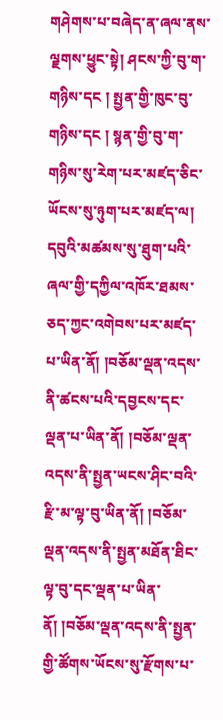གཤེགས་པ་བཞེད་ན་ཞལ་ནས་ལྗགས་ཕྱུང་སྟེ། ཤངས་ཀྱི་བུ་ག་གཉིས་དང ། སྤྱན་གྱི་ཁུང་བུ་གཉིས་དང ། སྙན་གྱི་བུ་ག་གཉིས་སུ་རེག་པར་མཛད་ཅིང་ཡོངས་སུ་ཉུག་པར་མཛད་ལ། དབུའི་མཚམས་སུ་ཐུག་པའི་ཞལ་གྱི་དཀྱིལ་འཁོར་ཐམས་ཅད་ཀྱང་འགེབས་པར་མཛད་པ་ཡིན་ནོ། །བཅོམ་ལྡན་འདས་ནི་ཚངས་པའི་དབྱངས་དང་ལྡན་པ་ཡིན་ནོ། །བཅོམ་ལྡན་འདས་ནི་སྤྱན་ཡངས་ཤིང་བའི་རྫི་མ་ལྟ་བུ་ཡིན་ནོ། །བཅོམ་ལྡན་འདས་ནི་སྤྱན་མཐོན་ཐིང་ལྟ་བུ་དང་ལྡན་པ་ཡིན་ནོ། །བཅོམ་ལྡན་འདས་ནི་སྤྱན་གྱི་ཚོགས་ཡོངས་སུ་རྫོགས་པ་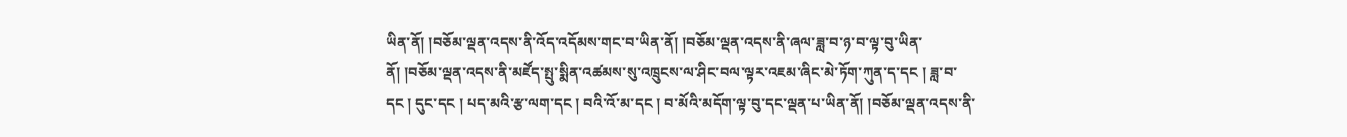ཡིན་ནོ། །བཅོམ་ལྡན་འདས་ནི་འོད་འདོམས་གང་བ་ཡིན་ནོ། །བཅོམ་ལྡན་འདས་ནི་ཞལ་ཟླ་བ་ཉ་བ་ལྟ་བུ་ཡིན་ནོ། །བཅོམ་ལྡན་འདས་ནི་མཛོད་སྤུ་སྨིན་འཚམས་སུ་འཁྲུངས་ལ་ཤིང་བལ་ལྟར་འཇམ་ཞིང་མེ་ཏོག་ཀུན་ད་དང ། ཟླ་བ་དང ། དུང་དང ། པད་མའི་རྩ་ལག་དང ། བའི་འོ་མ་དང ། བ་མོའི་མདོག་ལྟ་བུ་དང་ལྡན་པ་ཡིན་ནོ། །བཅོམ་ལྡན་འདས་ནི་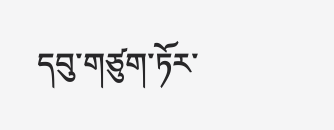དབུ་གཙུག་ཏོར་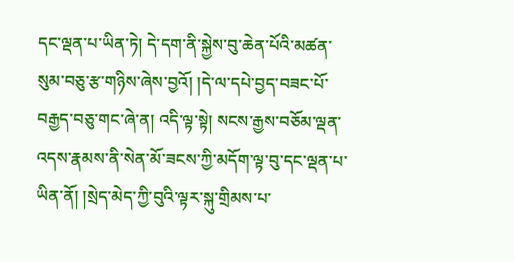དང་ལྡན་པ་ཡིན་ཏེ། དེ་དག་ནི་སྐྱེས་བུ་ཆེན་པོའི་མཚན་སུམ་བཅུ་རྩ་གཉིས་ཞེས་བྱའོ། །དེ་ལ་དཔེ་བྱད་བཟང་པོ་བརྒྱད་བཅུ་གང་ཞེ་ན། འདི་ལྟ་སྟེ། སངས་རྒྱས་བཅོམ་ལྡན་འདས་རྣམས་ནི་སེན་མོ་ཟངས་ཀྱི་མདོག་ལྟ་བུ་དང་ལྡན་པ་ཡིན་ནོ། །སྲེད་མེད་ཀྱི་བུའི་ལྟར་སྐུ་གྲིམས་པ་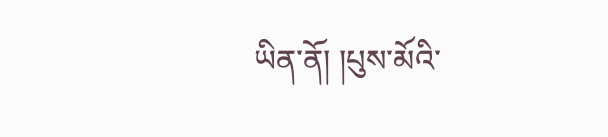ཡིན་ནོ། །པུས་མོའི་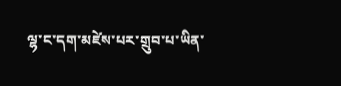ལྷ་ང་དག་མཛེས་པར་གྲུབ་པ་ཡིན་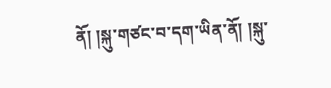ནོ། །སྐུ་གཙང་བ་དག་ཡིན་ནོ། །སྐུ་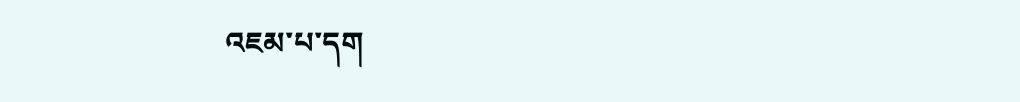འཇམ་པ་དག